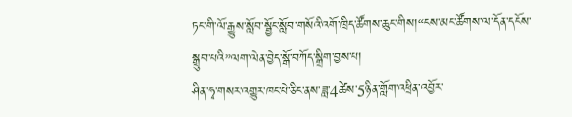ཏང་གི་ལོ་རྒྱུས་སློབ་སྦྱོང་སློབ་གསོའི་འགོ་ཁྲིད་ཚོགས་ཆུང་གིས།“ངས་མང་ཚོགས་ལ་དོན་དངོས་སྒྲུབ་པའི”ལག་ལེན་བྱེད་སྒོ་བཀོད་སྒྲིག་བྱས་པ།
ཤིན་ཧྭ་གསར་འགྱུར་ཁང་པེ་ཅིང་ནས་ཟླ་4ཚེས་5ཉིན་གློག་འཕྲིན་འབྱོར་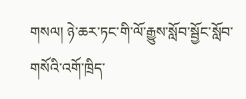གསལ། ཉེ་ཆར་ཏང་གི་ལོ་རྒྱུས་སློབ་སྦྱོང་སློབ་གསོའི་འགོ་ཁྲིད་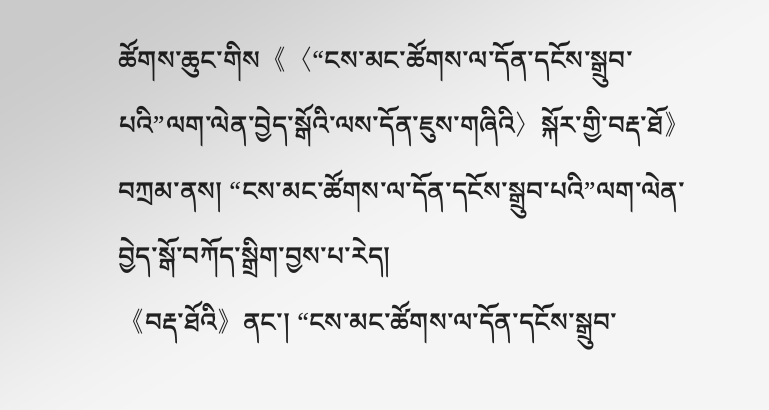ཚོགས་ཆུང་གིས《〈“ངས་མང་ཚོགས་ལ་དོན་དངོས་སྒྲུབ་པའི”ལག་ལེན་བྱེད་སྒོའི་ལས་དོན་ཇུས་གཞིའི〉སྐོར་གྱི་བརྡ་ཐོ》བཀྲམ་ནས། “ངས་མང་ཚོགས་ལ་དོན་དངོས་སྒྲུབ་པའི”ལག་ལེན་བྱེད་སྒོ་བཀོད་སྒྲིག་བྱས་པ་རེད།
《བརྡ་ཐོའི》ནང་། “ངས་མང་ཚོགས་ལ་དོན་དངོས་སྒྲུབ་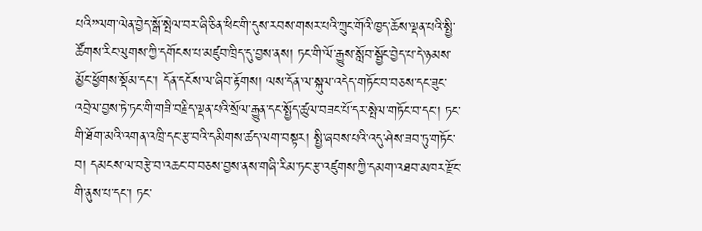པའི”ལག་ལེན་བྱེད་སྒོ་སྤེལ་བར་ཞི་ཅིན་ཕིང་གི་དུས་རབས་གསར་པའི་ཀྲུང་གོའི་ཁྱད་ཆོས་ལྡན་པའི་སྤྱི་ཚོགས་རིང་ལུགས་ཀྱི་དགོངས་པ་མཛུབ་ཁྲིད་དུ་བྱས་ནས། ཏང་གི་ལོ་རྒྱུས་སློབ་སྦྱོང་བྱེད་པ་དེ་ཉམས་མྱོང་ཕྱོགས་སྡོམ་དང་། དོན་དངོས་ལ་ཞིབ་རྟོགས། ལས་དོན་ལ་སྐུལ་འདེད་གཏོང་བ་བཅས་དང་ཟུང་འབྲེལ་བྱས་ཏེ་ཏང་གི་གཟི་བརྗིད་ལྡན་པའི་སྲོལ་རྒྱུན་དང་སྤྱོད་ཚུལ་བཟང་པོ་དར་སྤེལ་གཏོང་བ་དང་། ཏང་གི་ཐོག་མའི་འགན་འཁྲི་དང་རྩ་བའི་དམིགས་ཚད་ལག་བསྟར། སྤྱི་ཞབས་པའི་འདུ་ཤེས་ཟབ་ཏུ་གཏོང་བ། དམངས་ལ་བརྩེ་བ་འཆང་བ་བཅས་བྱས་ནས་གཞི་རིམ་ཏང་རྩ་འཛུགས་ཀྱི་དམག་འཐབ་མཁར་རྫོང་གི་ནུས་པ་དང་། ཏང་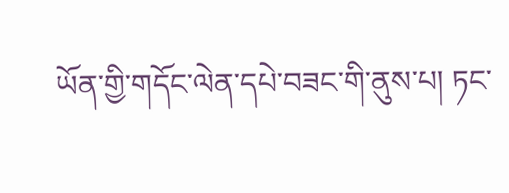ཡོན་གྱི་གདོང་ལེན་དཔེ་བཟང་གི་ནུས་པ། ཏང་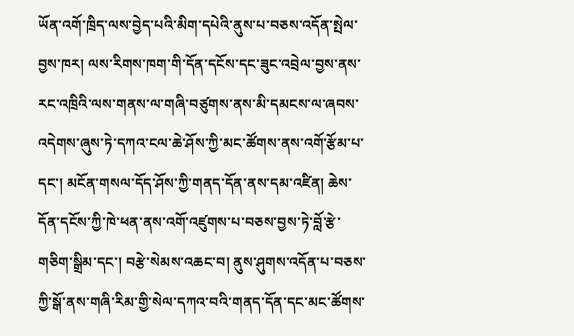ཡོན་འགོ་ཁྲིད་ལས་བྱེད་པའི་མིག་དཔེའི་ནུས་པ་བཅས་འདོན་སྤེལ་བྱས་ཁར། ལས་རིགས་ཁག་གི་དོན་དངོས་དང་ཟུང་འབྲེལ་བྱས་ནས་རང་འཁྲིའི་ལས་གནས་ལ་གཞི་བཙུགས་ནས་མི་དམངས་ལ་ཞབས་འདེགས་ཞུས་ཏེ་དཀའ་ངལ་ཆེ་ཤོས་ཀྱི་མང་ཚོགས་ནས་འགོ་རྩོམ་པ་དང་། མངོན་གསལ་དོད་ཤོས་ཀྱི་གནད་དོན་ནས་དམ་འཛིན། ཆེས་དོན་དངོས་ཀྱི་ཁེ་ཕན་ནས་འགོ་འཛུགས་པ་བཅས་བྱས་ཏེ་བློ་རྩེ་གཅིག་སྒྲིམ་དང་། བརྩེ་སེམས་འཆང་བ། ནུས་ཤུགས་འདོན་པ་བཅས་ཀྱི་སྒོ་ནས་གཞི་རིམ་གྱི་སེལ་དཀའ་བའི་གནད་དོན་དང་མང་ཚོགས་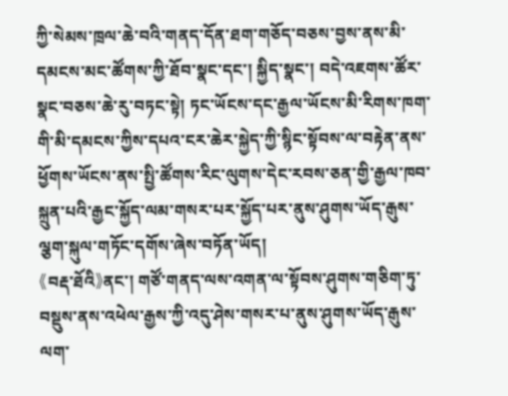ཀྱི་སེམས་ཁྲལ་ཆེ་བའི་གནད་དོན་ཐག་གཅོད་བཅས་བྱས་ནས་མི་དམངས་མང་ཚོགས་ཀྱི་ཐོབ་སྣང་དང་། སྐྱིད་སྣང་། བདེ་འཇགས་ཚོར་སྣང་བཅས་ཆེ་རུ་བཏང་སྟེ། ཏང་ཡོངས་དང་རྒྱལ་ཡོངས་མི་རིགས་ཁག་གི་མི་དམངས་ཀྱིས་དཔའ་ངར་ཆེར་སྐྱེད་ཀྱི་སྙིང་སྟོབས་ལ་བརྟེན་ནས་ཕྱོགས་ཡོངས་ནས་སྤྱི་ཚོགས་རིང་ལུགས་དེང་རབས་ཅན་གྱི་རྒྱལ་ཁབ་སྐྲུན་པའི་རྒྱང་སྐྱོད་ལམ་གསར་པར་སྐྱོད་པར་ནུས་ཤུགས་ཡོད་རྒུས་ལྕག་སྐུལ་གཏོང་དགོས་ཞེས་བཏོན་ཡོད།
《བརྡ་ཐོའི》ནང་། གཙོ་གནད་ལས་འགན་ལ་སྟོབས་ཤུགས་གཅིག་ཏུ་བསྡུས་ནས་འཕེལ་རྒྱས་ཀྱི་འདུ་ཤེས་གསར་པ་ནུས་ཤུགས་ཡོད་རྒུས་ལག་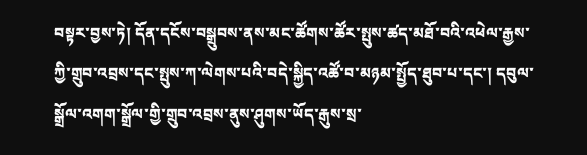བསྟར་བྱས་ཏེ། དོན་དངོས་བསྒྲུབས་ནས་མང་ཚོགས་ཚོར་སྤུས་ཚད་མཐོ་བའི་འཕེལ་རྒྱས་ཀྱི་གྲུབ་འབྲས་དང་སྤུས་ཀ་ལེགས་པའི་བདེ་སྐྱིད་འཚོ་བ་མཉམ་སྤྱོད་ཐུབ་པ་དང་། དབུལ་སྒྲོལ་འགག་སྒྲོལ་གྱི་གྲུབ་འབྲས་ནུས་ཤུགས་ཡོད་རྒུས་སྲ་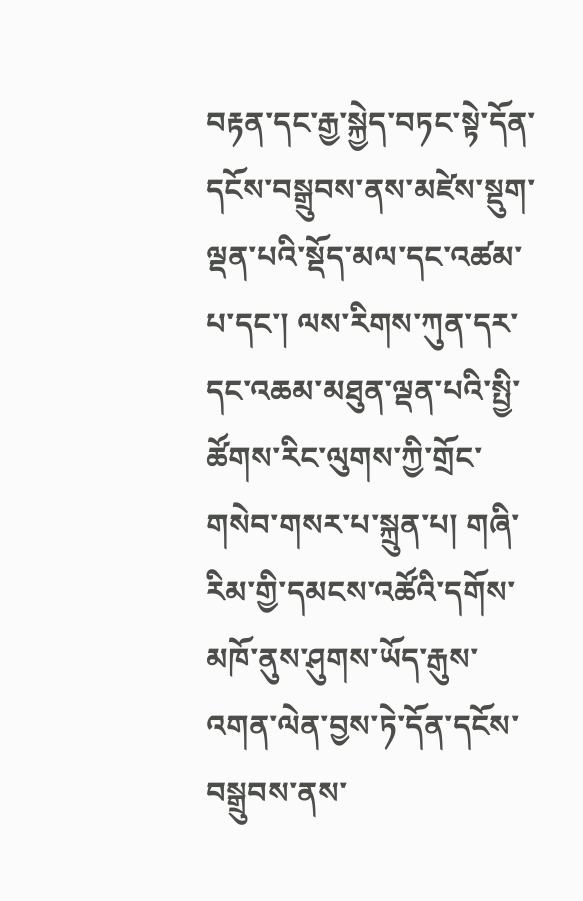བརྟན་དང་རྒྱ་སྐྱེད་བཏང་སྟེ་དོན་དངོས་བསྒྲུབས་ནས་མཛེས་སྡུག་ལྡན་པའི་སྡོད་མལ་དང་འཚམ་པ་དང་། ལས་རིགས་ཀུན་དར་དང་འཆམ་མཐུན་ལྡན་པའི་སྤྱི་ཚོགས་རིང་ལུགས་ཀྱི་གྲོང་གསེབ་གསར་པ་སྐྲུན་པ། གཞི་རིམ་གྱི་དམངས་འཚོའི་དགོས་མཁོ་ནུས་ཤུགས་ཡོད་རྒུས་འགན་ལེན་བྱས་ཏེ་དོན་དངོས་བསྒྲུབས་ནས་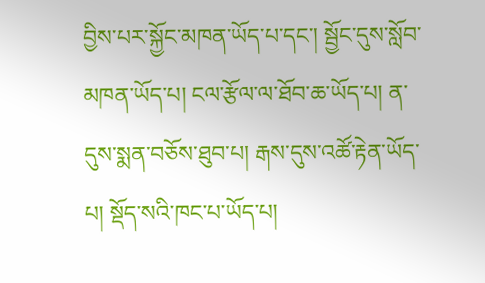བྱིས་པར་སྐྱོང་མཁན་ཡོད་པ་དང་། སྦྱོང་དུས་སློབ་མཁན་ཡོད་པ། ངལ་རྩོལ་ལ་ཐོབ་ཆ་ཡོད་པ། ན་དུས་སྨན་བཅོས་ཐུབ་པ། རྒས་དུས་འཚོ་རྟེན་ཡོད་པ། སྡོད་སའི་ཁང་པ་ཡོད་པ།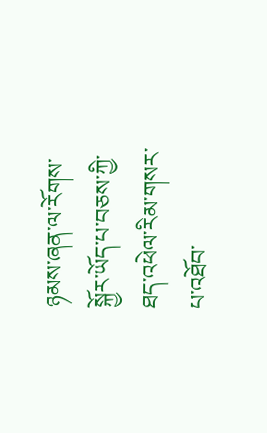ཉམས་ཞན་ལ་རོགས་སྐྱོར་ཡོད་པ་བཅས་ཀྱི་ཐད་འཕེལ་རིམ་གསར་པ་འཐོབ་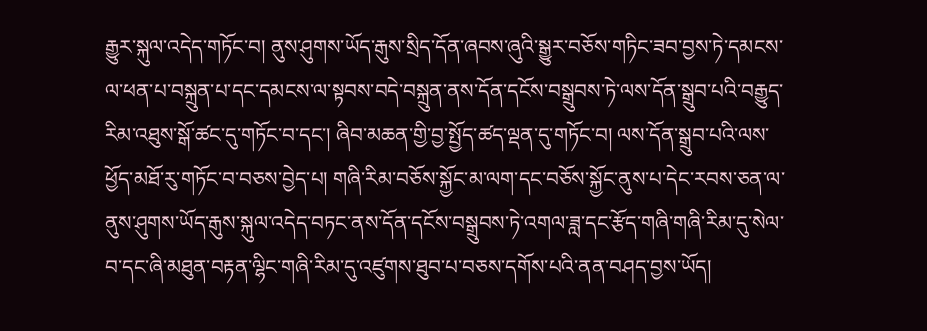རྒྱུར་སྐུལ་འདེད་གཏོང་བ། ནུས་ཤུགས་ཡོད་རྒུས་སྲིད་དོན་ཞབས་ཞུའི་སྒྱུར་བཅོས་གཏིང་ཟབ་བྱས་ཏེ་དམངས་ལ་ཕན་པ་བསྐྲུན་པ་དང་དམངས་ལ་སྟབས་བདེ་བསྐྲུན་ནས་དོན་དངོས་བསྒྲུབས་ཏེ་ལས་དོན་སྒྲུབ་པའི་བརྒྱུད་རིམ་འཐུས་སྒོ་ཚང་དུ་གཏོང་བ་དང་། ཞིབ་མཆན་གྱི་བྱ་སྤྱོད་ཚད་ལྡན་དུ་གཏོང་བ། ལས་དོན་སྒྲུབ་པའི་ལས་ཕྱོད་མཐོ་རུ་གཏོང་བ་བཅས་བྱེད་པ། གཞི་རིམ་བཅོས་སྐྱོང་མ་ལག་དང་བཅོས་སྐྱོང་ནུས་པ་དེང་རབས་ཅན་ལ་ནུས་ཤུགས་ཡོད་རྒུས་སྐུལ་འདེད་བཏང་ནས་དོན་དངོས་བསྒྲུབས་ཏེ་འགལ་ཟླ་དང་རྩོད་གཞི་གཞི་རིམ་དུ་སེལ་བ་དང་ཞི་མཐུན་བརྟན་ལྷིང་གཞི་རིམ་དུ་འཛུགས་ཐུབ་པ་བཅས་དགོས་པའི་ནན་བཤད་བྱས་ཡོད།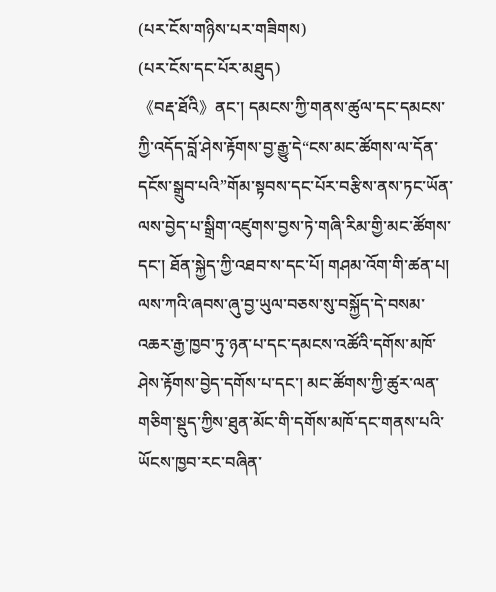(པར་ངོས་གཉིས་པར་གཟིགས)
(པར་ངོས་དང་པོར་མཐུད)
《བརྡ་ཐོའི》ནང་། དམངས་ཀྱི་གནས་ཚུལ་དང་དམངས་ཀྱི་འདོད་བློ་ཤེས་རྟོགས་བྱ་རྒྱུ་དེ“ངས་མང་ཚོགས་ལ་དོན་དངོས་སྒྲུབ་པའི”གོམ་སྟབས་དང་པོར་བརྩིས་ནས་ཏང་ཡོན་ལས་བྱེད་པ་སྒྲིག་འཛུགས་བྱས་ཏེ་གཞི་རིམ་གྱི་མང་ཚོགས་དང་། ཐོན་སྐྱེད་ཀྱི་འཐབ་ས་དང་པོ། གཤམ་འོག་གི་ཚན་པ། ལས་ཀའི་ཞབས་ཞུ་བྱ་ཡུལ་བཅས་སུ་བསྐྱོད་དེ་བསམ་འཆར་རྒྱ་ཁྱབ་ཏུ་ཉན་པ་དང་དམངས་འཚོའི་དགོས་མཁོ་ཤེས་རྟོགས་བྱེད་དགོས་པ་དང་། མང་ཚོགས་ཀྱི་ཚུར་ལན་གཅིག་སྡུད་ཀྱིས་ཐུན་མོང་གི་དགོས་མཁོ་དང་གནས་པའི་ཡོངས་ཁྱབ་རང་བཞིན་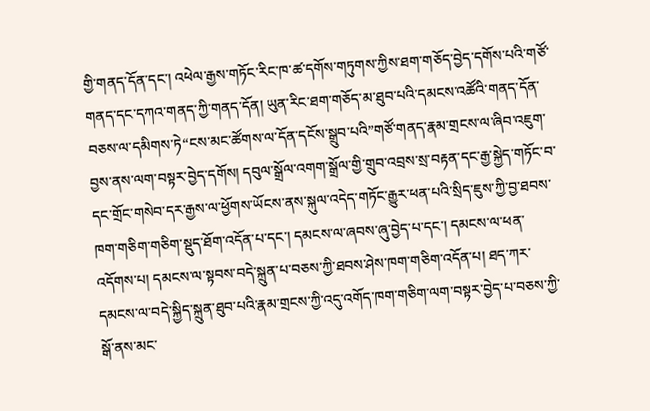གྱི་གནད་དོན་དང་། འཕེལ་རྒྱས་གཏོང་རིང་ཁ་ཚ་དགོས་གཏུགས་ཀྱིས་ཐག་གཅོད་བྱེད་དགོས་པའི་གཙོ་གནད་དང་དཀའ་གནད་ཀྱི་གནད་དོན། ཡུན་རིང་ཐག་གཅོད་མ་ཐུབ་པའི་དམངས་འཚོའི་གནད་དོན་བཅས་ལ་དམིགས་ཏེ“ངས་མང་ཚོགས་ལ་དོན་དངོས་སྒྲུབ་པའི”གཙོ་གནད་རྣམ་གྲངས་ལ་ཞིབ་འཇུག་བྱས་ནས་ལག་བསྟར་བྱེད་དགོས། དབུལ་སྒྲོལ་འགག་སྒྲོལ་གྱི་གྲུབ་འབྲས་སྲ་བརྟན་དང་རྒྱ་སྐྱེད་གཏོང་བ་དང་གྲོང་གསེབ་དར་རྒྱས་ལ་ཕྱོགས་ཡོངས་ནས་སྐུལ་འདེད་གཏོང་རྒྱུར་ཕན་པའི་སྲིད་ཇུས་ཀྱི་བྱ་ཐབས་ཁག་གཅིག་གཅིག་སྡུད་ཐོག་འདོན་པ་དང་། དམངས་ལ་ཞབས་ཞུ་བྱེད་པ་དང་། དམངས་ལ་ཕན་འདོགས་པ། དམངས་ལ་སྟབས་བདེ་སྐྲུན་པ་བཅས་ཀྱི་ཐབས་ཤེས་ཁག་གཅིག་འདོན་པ། ཐད་ཀར་དམངས་ལ་བདེ་སྐྱིད་སྐྲུན་ཐུབ་པའི་རྣམ་གྲངས་ཀྱི་འདུ་འགོད་ཁག་གཅིག་ལག་བསྟར་བྱེད་པ་བཅས་ཀྱི་སྒོ་ནས་མང་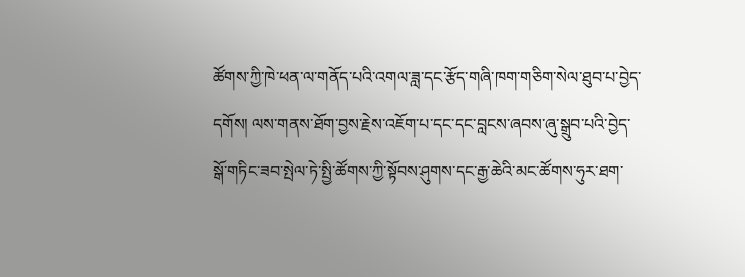ཚོགས་ཀྱི་ཁེ་ཕན་ལ་གནོད་པའི་འགལ་ཟླ་དང་རྩོད་གཞི་ཁག་གཅིག་སེལ་ཐུབ་པ་བྱེད་དགོས། ལས་གནས་ཐོག་བྱས་རྗེས་འཇོག་པ་དང་དང་བླངས་ཞབས་ཞུ་སྒྲུབ་པའི་བྱེད་སྒོ་གཏིང་ཟབ་སྤེལ་ཏེ་སྤྱི་ཚོགས་ཀྱི་སྟོབས་ཤུགས་དང་རྒྱ་ཆེའི་མང་ཚོགས་ཧུར་ཐག་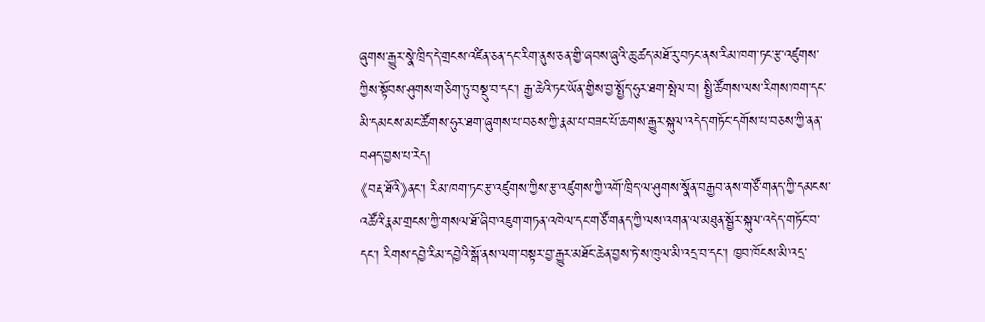ཞུགས་རྒྱུར་སྣེ་ཁྲིད་དེ་གྲངས་འཛིན་ཅན་དང་རིག་ནུས་ཅན་གྱི་ཞབས་ཞུའི་ཆུ་ཚད་མཐོ་རུ་བཏང་ནས་རིམ་ཁག་ཏང་རྩ་འཛུགས་ཀྱིས་སྟོབས་ཤུགས་གཅིག་ཏུ་བསྡུ་བ་དང་། རྒྱ་ཆེའི་ཏང་ཡོན་གྱིས་བྱ་སྤྱོད་ཧུར་ཐག་སྤེལ་བ། སྤྱི་ཚོགས་ལས་རིགས་ཁག་དང་མི་དམངས་མང་ཚོགས་ཧུར་ཐག་ཞུགས་པ་བཅས་ཀྱི་རྣམ་པ་བཟང་པོ་ཆགས་རྒྱུར་སྐུལ་འདེད་གཏོང་དགོས་པ་བཅས་ཀྱི་ནན་བཤད་བྱས་པ་རེད།
《བརྡ་ཐོའི》ནང་། རིམ་ཁག་ཏང་རྩ་འཛུགས་ཀྱིས་རྩ་འཛུགས་ཀྱི་འགོ་ཁྲིད་ལ་ཤུགས་སྣོན་བརྒྱབ་ནས་གཙོ་གནད་ཀྱི་དམངས་འཚོའི་རྣམ་གྲངས་ཀྱི་གསལ་ཐོ་ཞིབ་འཇུག་གཏན་འཁེལ་དང་གཙོ་གནད་ཀྱི་ལས་འགན་ལ་མཐུན་སྦྱོར་སྐུལ་འདེད་གཏོང་བ་དང་། རིགས་དབྱེ་རིམ་དབྱེའི་སྒོ་ནས་ལག་བསྟར་བྱ་རྒྱུར་མཐོང་ཆེན་བྱས་ཏེ་ས་ཁུལ་མི་འདྲ་བ་དང་། ཁྱབ་ཁོངས་མི་འདྲ་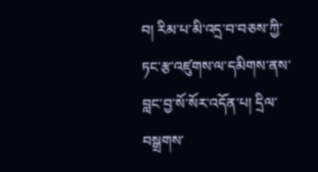བ། རིམ་པ་མི་འདྲ་བ་བཅས་ཀྱི་ཏང་རྩ་འཛུགས་ལ་དམིགས་ནས་བླང་བྱ་སོ་སོར་འདོན་པ། དྲིལ་བསྒྲགས་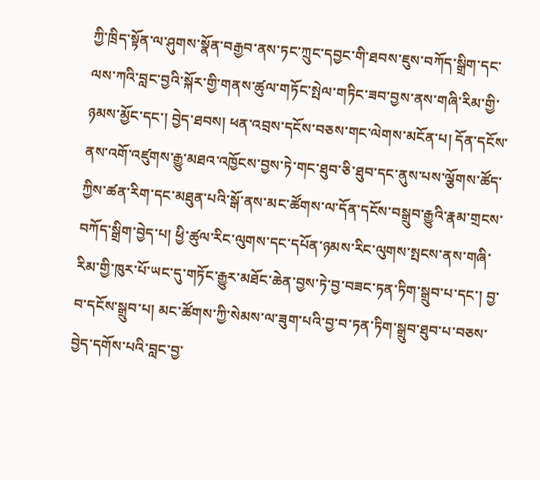ཀྱི་ཁྲིད་སྟོན་ལ་ཤུགས་སྣོན་བརྒྱབ་ནས་ཏང་ཀྲུང་དབྱང་གི་ཐབས་ཇུས་བཀོད་སྒྲིག་དང་ལས་ཀའི་བླང་བྱའི་སྐོར་གྱི་གནས་ཚུལ་གཏོང་སྤེལ་གཏིང་ཟབ་བྱས་ནས་གཞི་རིམ་གྱི་ཉམས་མྱོང་དང་། བྱེད་ཐབས། ཕན་འབྲས་དངོས་བཅས་གང་ལེགས་མངོན་པ། དོན་དངོས་ནས་འགོ་འཛུགས་རྒྱུ་མཐའ་འཁྱོངས་བྱས་ཏེ་གང་ཐུབ་ཅི་ཐུབ་དང་ནུས་པས་ལྕོགས་ཚོད་ཀྱིས་ཚན་རིག་དང་མཐུན་པའི་སྒོ་ནས་མང་ཚོགས་ལ་དོན་དངོས་བསྒྲུབ་རྒྱུའི་རྣམ་གྲངས་བཀོད་སྒྲིག་བྱེད་པ། ཕྱི་ཚུལ་རིང་ལུགས་དང་དཔོན་ཉམས་རིང་ལུགས་སྤངས་ནས་གཞི་རིམ་གྱི་ཁུར་པོ་ཡང་དུ་གཏོང་རྒྱུར་མཐོང་ཆེན་བྱས་ཏེ་བྱ་བཟང་ཏན་ཏིག་སྒྲུབ་པ་དང་། བྱ་བ་དངོས་སྒྲུབ་པ། མང་ཚོགས་ཀྱི་སེམས་ལ་ཟུག་པའི་བྱ་བ་ཏན་ཏིག་སྒྲུབ་ཐུབ་པ་བཅས་བྱེད་དགོས་པའི་བླང་བྱ་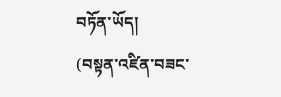བཏོན་ཡོད།
(བསྟན་འཛིན་བཟང་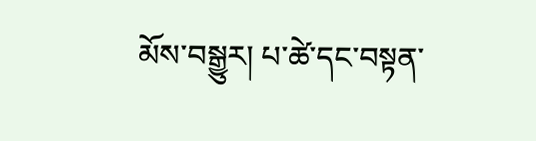མོས་བསྒྱུར། པ་ཚེ་དང་བསྟན་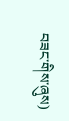བཟང་གིས་ཞུས)